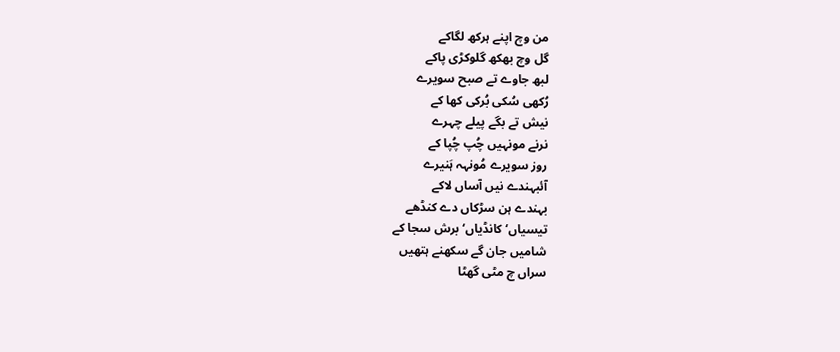من وچ اپنے ہرکھ لگاکے
گل وچ بھکھ گلوکڑی پاکے
لبھ جاوے تے صبح سویرے
رُکھی سُکی بُرکی کھا کے
نیش تے بگے پیلے چہرے
نرنے مونہیں چُپ چُپا کے
روز سویرے مُونہہ ہَنیرے
آئبہندے نیں آساں لاکے
بہندے ہن سڑکاں دے کنڈھے
تیسیاں‘ کانڈیاں‘ برش سجا کے
شامیں جان گے سکھنے ہتھیں
سراں چ مٹی گھٹا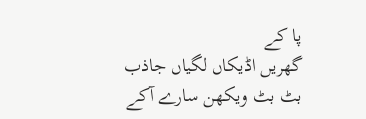پا کے
گھریں اڈیکاں لگیاں جاذب
بٹ بٹ ویکھن سارے آکے